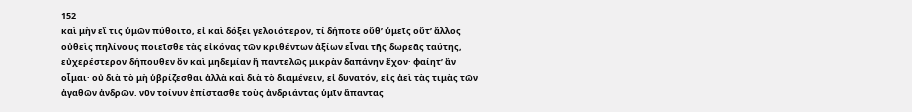152
καὶ μὴν εἴ τις ὑμῶν πύθοιτο, εἰ καὶ δόξει γελοιότερον, τί δήποτε οὔθʼ ὑμεῖς οὔτʼ ἄλλος οὐθεὶς πηλίνους ποιεῖσθε τὰς εἰκόνας τῶν κριθέντων ἀξίων εἶναι τῆς δωρεᾶς ταύτης, εὐχερέστερον δήπουθεν ὂν καὶ μηδεμίαν ἤ παντελῶς μικρὰν δαπάνην ἔχον· φαίητʼ ἂν οἶμαι· οὐ διὰ τὸ μὴ ὑβρίζεσθαι ἀλλὰ καὶ διὰ τὸ διαμένειν, εἰ δυνατόν, εἰς ἀεὶ τὰς τιμὰς τῶν ἀγαθῶν ἀνδρῶν. νῦν τοίνυν ἐπίστασθε τοὺς ἀνδριάντας ὑμῖν ἅπαντας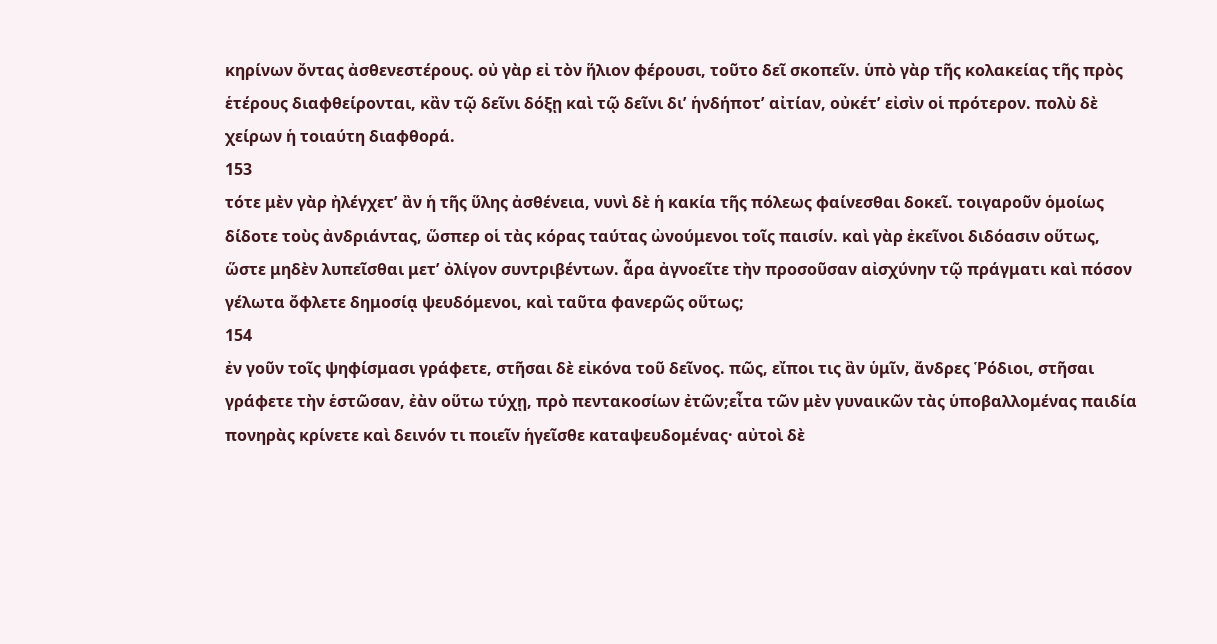κηρίνων ὄντας ἀσθενεστέρους. οὐ γὰρ εἰ τὸν ἥλιον φέρουσι, τοῦτο δεῖ σκοπεῖν. ὑπὸ γὰρ τῆς κολακείας τῆς πρὸς ἑτέρους διαφθείρονται, κἂν τῷ δεῖνι δόξῃ καὶ τῷ δεῖνι διʼ ἡνδήποτʼ αἰτίαν, οὐκέτʼ εἰσὶν οἱ πρότερον. πολὺ δὲ χείρων ἡ τοιαύτη διαφθορά.
153
τότε μὲν γὰρ ἠλέγχετʼ ἂν ἡ τῆς ὕλης ἀσθένεια, νυνὶ δὲ ἡ κακία τῆς πόλεως φαίνεσθαι δοκεῖ. τοιγαροῦν ὁμοίως δίδοτε τοὺς ἀνδριάντας, ὥσπερ οἱ τὰς κόρας ταύτας ὠνούμενοι τοῖς παισίν. καὶ γὰρ ἐκεῖνοι διδόασιν οὕτως, ὥστε μηδὲν λυπεῖσθαι μετʼ ὀλίγον συντριβέντων. ἆρα ἀγνοεῖτε τὴν προσοῦσαν αἰσχύνην τῷ πράγματι καὶ πόσον γέλωτα ὄφλετε δημοσίᾳ ψευδόμενοι, καὶ ταῦτα φανερῶς οὕτως;
154
ἐν γοῦν τοῖς ψηφίσμασι γράφετε, στῆσαι δὲ εἰκόνα τοῦ δεῖνος. πῶς, εἴποι τις ἂν ὑμῖν, ἄνδρες Ῥόδιοι, στῆσαι γράφετε τὴν ἑστῶσαν, ἐὰν οὕτω τύχῃ, πρὸ πεντακοσίων ἐτῶν;εἶτα τῶν μὲν γυναικῶν τὰς ὑποβαλλομένας παιδία πονηρὰς κρίνετε καὶ δεινόν τι ποιεῖν ἡγεῖσθε καταψευδομένας· αὐτοὶ δὲ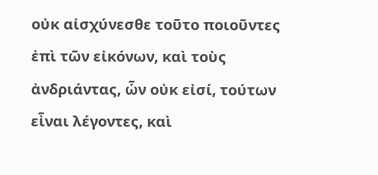οὐκ αἰσχύνεσθε τοῦτο ποιοῦντες ἐπὶ τῶν εἰκόνων, καὶ τοὺς ἀνδριάντας, ὧν οὐκ εἰσί, τούτων εἶναι λέγοντες, καὶ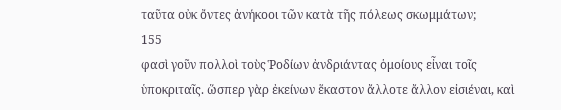ταῦτα οὐκ ὄντες ἀνήκοοι τῶν κατὰ τῆς πόλεως σκωμμάτων;
155
φασὶ γοῦν πολλοὶ τοὺς Ῥοδίων ἀνδριάντας ὁμοίους εἶναι τοῖς ὑποκριταῖς. ὥσπερ γὰρ ἐκείνων ἕκαστον ἄλλοτε ἄλλον εἰσιέναι, καὶ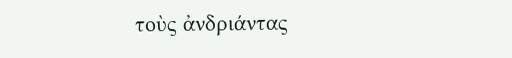τοὺς ἀνδριάντας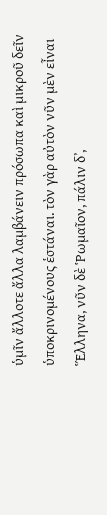ὑμῖν ἄλλοτε ἄλλα λαμβάνειν πρόσωπα καὶ μικροῦ δεῖν ὑποκρινομένους ἑστάναι. τὸν γὰρ αὐτὸν νῦν μὲν εἶναι Ἕλληνα, νῦν δὲ Ῥωμαῖον, πάλιν δʼ,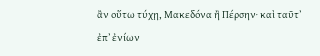ἂν οὕτω τύχῃ, Μακεδόνα ἢ Πέρσην· καὶ ταῦτʼ ἐπʼ ἐνίων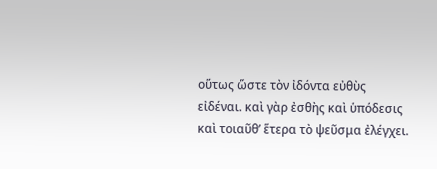οὕτως ὥστε τὸν ἰδόντα εὐθὺς εἰδέναι. καὶ γὰρ ἐσθὴς καὶ ὑπόδεσις καὶ τοιαῦθʼ ἕτερα τὸ ψεῦσμα ἐλέγχει.